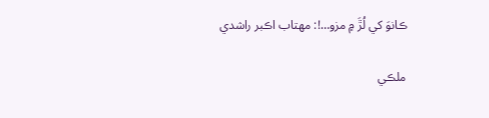ڪانوَ کي لُڙَ ۾ مزو…!: مهتاب اڪبر راشدي

ملڪي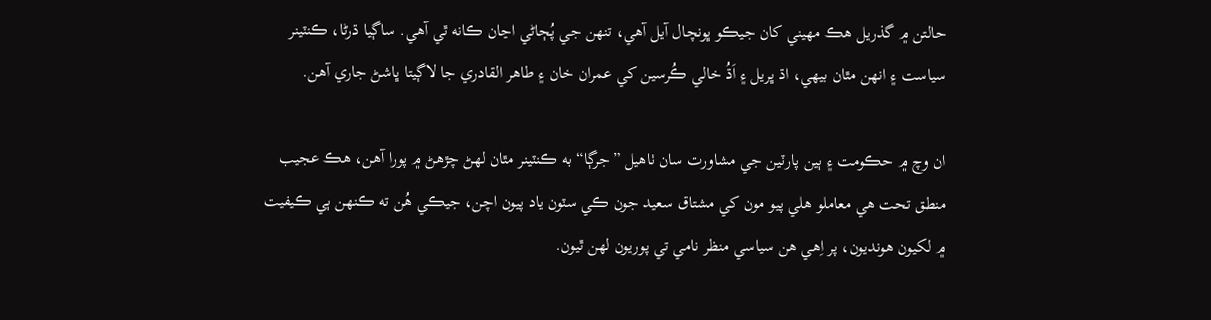حالتن ۾ گذريل هڪ مهيني کان جيڪو ڀونچال آيل آهي، تنهن جي پُڄاڻي اڃان ڪانه ٿي آهي. ساڳيا ڌرڻا، ڪنٽينر سياست ۽ انهن مٿان بيهي، اڌ ڀريل ۽ اَڌُ خالي ڪُرسين کي عمران خان ۽ طاهر القادري جا لاڳيتا ڀاشڻ جاري آهن.

ان وچ ۾ حڪومت ۽ ٻين پارٽين جي مشاورت سان ٺاهيل ”جرڳا“ به ڪنٽينر مٿان لهڻ چڙهڻ ۾ پورا آهن، هڪ عجيب منطق تحت هي معاملو هلي پيو مون کي مشتاق سعيد جون ڪي سٽون ياد پيون اچن، جيڪي هُن ته ڪنهن ٻي ڪيفيت ۾ لکيون هونديون، پر اِهي هن سياسي منظر نامي تي پوريون لهن ٿيون.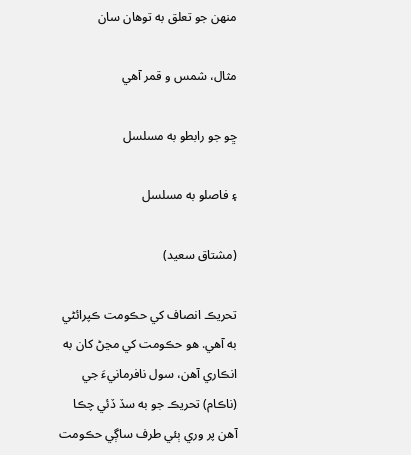منهن جو تعلق به توهان سان

مثال، شمس و قمر آهي

ڇو جو رابطو به مسلسل

۽ فاصلو به مسلسل

(مشتاق سعيد)

تحريڪ انصاف کي حڪومت ڪپرائڻي به آهي. هو حڪومت کي مڃڻ کان به انڪاري آهن، سول نافرمانيءَ جي (ناڪام) تحريڪ جو به سڏ ڏئي چڪا آهن پر وري ٻئي طرف ساڳي حڪومت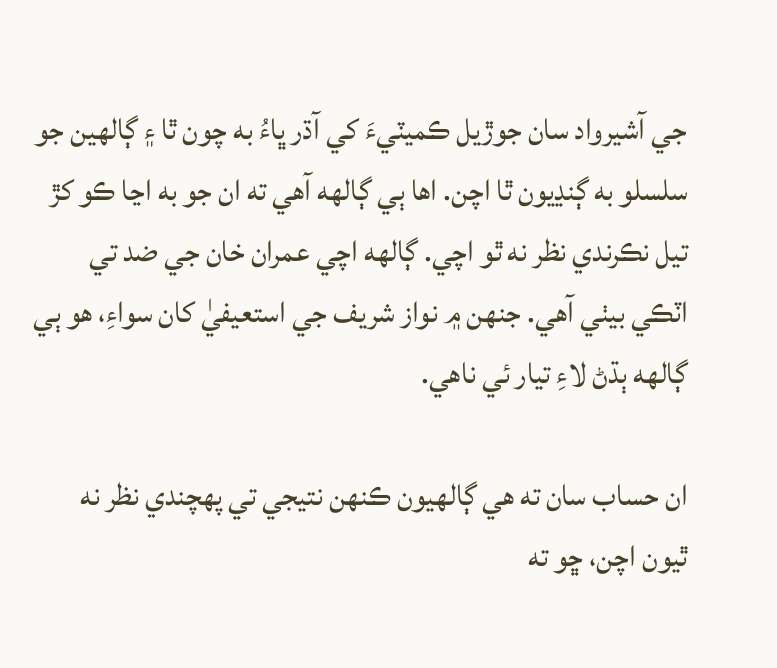جي آشيرواد سان جوڙيل ڪميٽيءَ کي آڌر ڀاءُ به چون ٿا ۽ ڳالهين جو سلسلو به ڳنڍيون ٿا اچن. اها ٻي ڳالهه آهي ته ان جو به اڃا ڪو کڙ تيل نڪرندي نظر نه ٿو اچي. ڳالهه اچي عمران خان جي ضد تي اٽڪي بيٺي آهي. جنهن ۾ نواز شريف جي استعيفيٰ کان سواءِ، هو ٻي ڳالهه ٻڌڻ لاءِ تيار ئي ناهي.

ان حساب سان ته هي ڳالهيون ڪنهن نتيجي تي پهچندي نظر نه ٿيون اچن، ڇو ته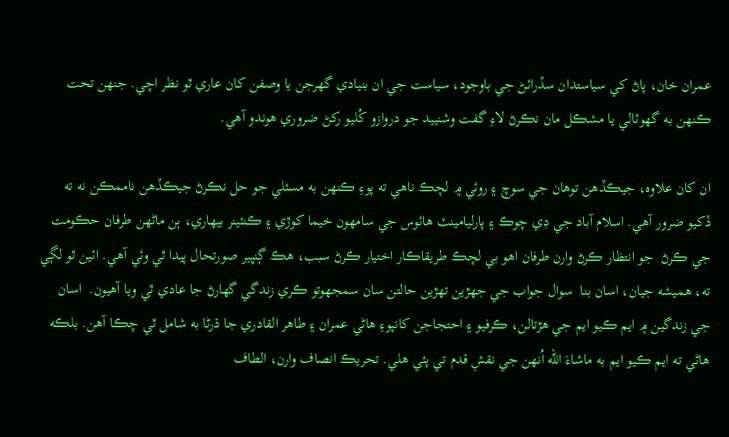عمران خان، پاڻ کي سياستدان سڏرائڻ جي باوجود، سياست جي ان بنيادي گهرجن يا وصفن کان عاري ٿو نظر اچي. جنهن تحت ڪنهن به گهوٽالي يا مشڪل مان نڪرڻ لاءِ گفت وشنييد جو دروازو کُليو رکڻ ضروري هوندو آهي.

ان کان علاوه، جيڪڏهن توهان جي سوچ ۽ روئي ۾ لچڪ ناهي ته پوءِ ڪنهن به مسئلي جو حل نڪرڻ جيڪڏهن ناممڪن نه ته ڏکيو ضرور آهي. اسلام آباد جي ڊي چوڪ ۽ پارليامينٽ هائوس جي سامهون خيما کوڙي ۽ ڪنٽينر بيهاري، ٻن ماڻهن طرفان حڪومت جي ڪرڻ  جو انتظار ڪرڻ وارن طرفان اهو بي لچڪ طريقاڪار اختيار ڪرڻ سبب، هڪ ڳنڀير صورتحال پيدا ٿي وئي آهي. ائين ٿو لڳي ته، هميشه جيان، اسان بنا  سوال جواب جي جهڙين تهڙين حالتن سان سمجھوتو ڪري زندگي گهارڻ جا عادي ٿي ويا آهيون.  اسان جي زندگين ۾ ايم ڪيو ايم جي هڙتالن، ڪرفيو ۽ احتجاجن کانپوءِ هاڻي عمران ۽ طاهر القادري جا ڌرڻا به شامل ٿي چڪا آهن. بلڪه هاڻي ته ايم ڪيو ايم به ماشاءَ الله اُنهن جي نقشِ قدم تي پئي هلي. تحريڪ انصاف وارن، الطاف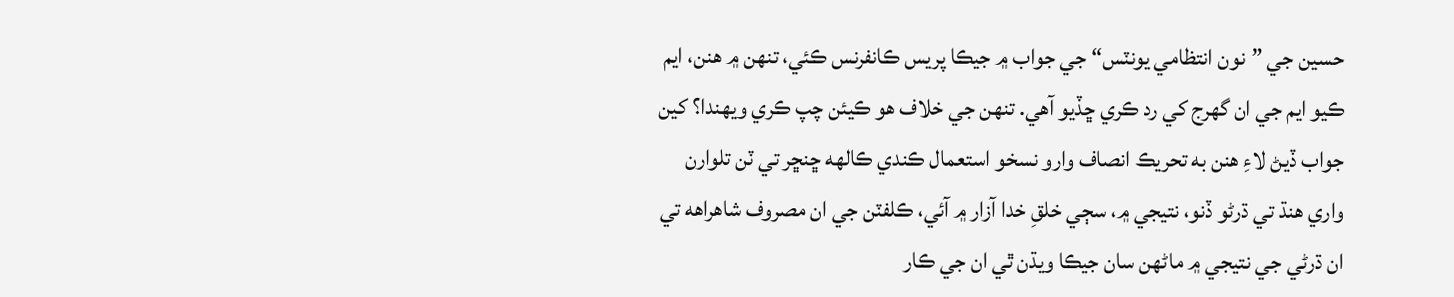حسين جي ”نون انتظامي يونٽس“ جي جواب ۾ جيڪا پريس ڪانفرنس ڪئي، تنهن ۾ هنن، ايم ڪيو ايم جي ان گهرج کي رد ڪري ڇڏيو آهي. تنهن جي خلاف هو ڪيئن چپ ڪري ويهندا؟ کين جواب ڏيڻ لاءِ هنن به تحريڪ انصاف وارو نسخو استعمال ڪندي ڪالهه ڇنڇر تي ٽن تلوارن واري هنڌ تي ڌرڻو ڏنو، نتيجي ۾، سڄي خلقِ خدا آزار ۾ آئي، ڪلفٽن جي ان مصروف شاهراهه تي ان ڌرڻي جي نتيجي ۾ ماڻهن سان جيڪا ويڌن ٿي ان جي ڪار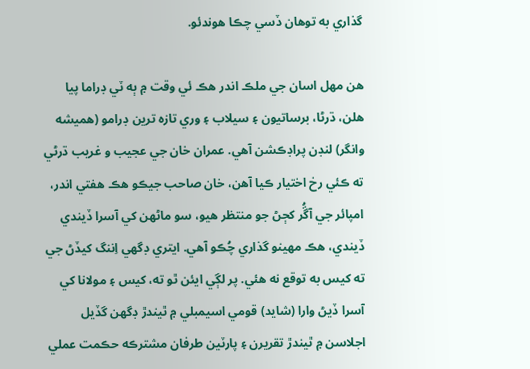گذاري به توهان ڏسي چڪا هوندئو.

هن مهل اسان جي ملڪ اندر هڪ ئي وقت ۾ ٻه ٽي ڊراما پيا هلن، ڌرڻا، برساتيون ۽ سيلاب ۽ وري تازه ترين ڊرامو (هميشه وانگر) لنڊن پراڊڪشن آهي. عمران خان جي عجيب و غريب ڌرڻي ته ڪئي رخ اختيار ڪيا آهن، خان صاحب جيڪو هڪ هفتي اندر، امپائر جي آڱُر کڄڻ جو منتظر هيو، سو ماڻهن کي آسرا ڏيندي ڏيندي، هڪ مهينو گذاري چُڪو آهي. ايتري ڊگهي اِننگ کيڏڻ جي ته کيس به توقع نه هئي. پر لڳي ايئن ٿو ته، کيس ۽ مولانا کي آسرا ڏيڻ وارا (شايد) قومي اسيمبلي ۾ ٿيندڙ ڊگهن گڏيل اجلاسن ۾ ٿيندڙ تقريرن ۽ پارٽين طرفان مشترڪه حڪمت عملي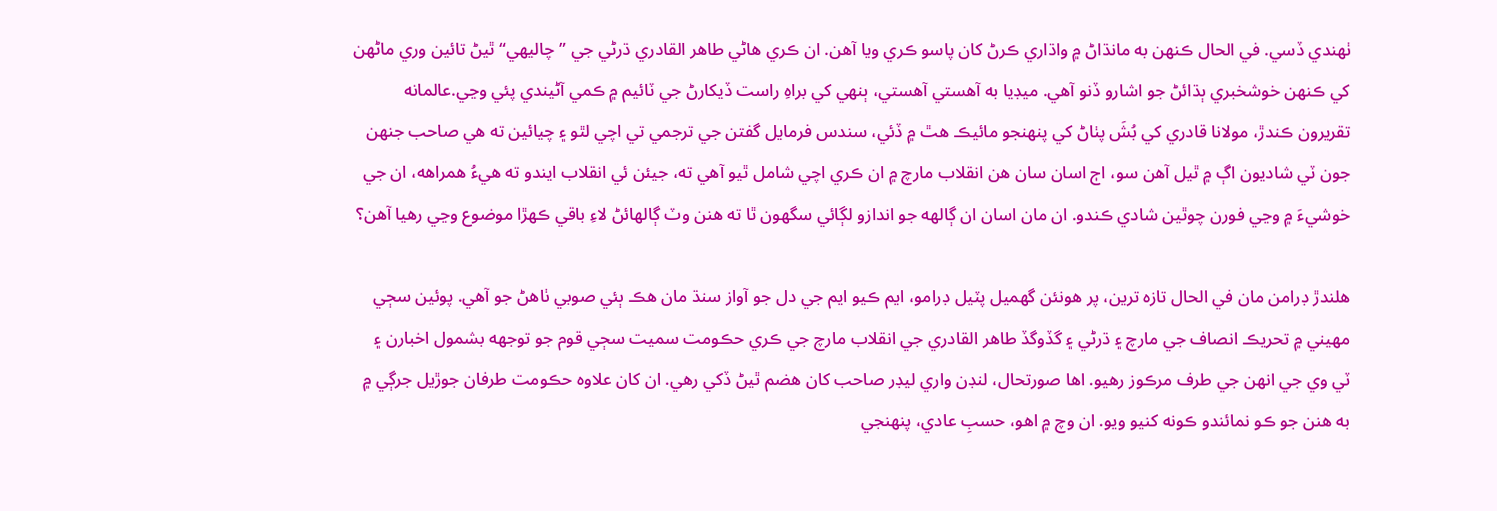ٺهندي ڏسي. في الحال ڪنهن به مانڌاڻ ۾ واڌاري ڪرڻ کان پاسو ڪري ويا آهن. ان ڪري هاڻي طاهر القادري ڌرڻي جي ”چاليهي“ ٿيڻ تائين وري ماڻهن کي ڪنهن خوشخبري ٻڌائڻ جو اشارو ڏنو آهي. ميڊيا به آهستي آهستي، ٻنهي کي براهِ راست ڏيکارڻ جي ٽائيم ۾ ڪمي آڻيندي پئي وڃي.عالمانه تقريرون ڪندڙ، مولانا قادري کي بُشَ پٺاڻ کي پنهنجو مائيڪ هٿ ۾ ڏئي، سندس فرمايل گفتن جي ترجمي تي اچي لٿو ۽ چيائين ته هي صاحب جنهن جون ٽي شاديون اڳ ۾ ٿيل آهن سو، اڄ اسان سان هن انقلاب مارچ ۾ ان ڪري اچي شامل ٿيو آهي ته، جيئن ئي انقلاب ايندو ته هيءُ همراهه، ان جي خوشيءَ ۾ وڃي فورن چوٿين شادي ڪندو. ان مان اسان ان ڳالهه جو اندازو لڳائي سگهون ٿا ته هنن وٽ ڳالهائڻ لاءِ باقي ڪهڙا موضوع وڃي رهيا آهن؟

هلندڙ ڊرامن مان في الحال تازه ترين، پر هونئن گهميل پٽيل ڊرامو، ايم ڪيو ايم جي دل جو آواز سنڌ مان هڪ ٻئي صوبي ٺاهڻ جو آهي. پوئين سڄي مهيني ۾ تحريڪ انصاف جي مارچ ۽ ڌرڻي ۽ گڏوگڏ طاهر القادري جي انقلاب مارچ جي ڪري حڪومت سميت سڄي قوم جو توجهه بشمول اخبارن ۽ ٽي وي جي انهن جي طرف مرڪوز رهيو. اها صورتحال، لنڊن واري ليڊر صاحب کان هضم ٿيڻ ڏکي رهي. ان کان علاوه حڪومت طرفان جوڙيل جرڳي ۾ به هنن جو ڪو نمائندو ڪونه کنيو ويو. ان وچ ۾ اهو، حسبِ عادي، پنهنجي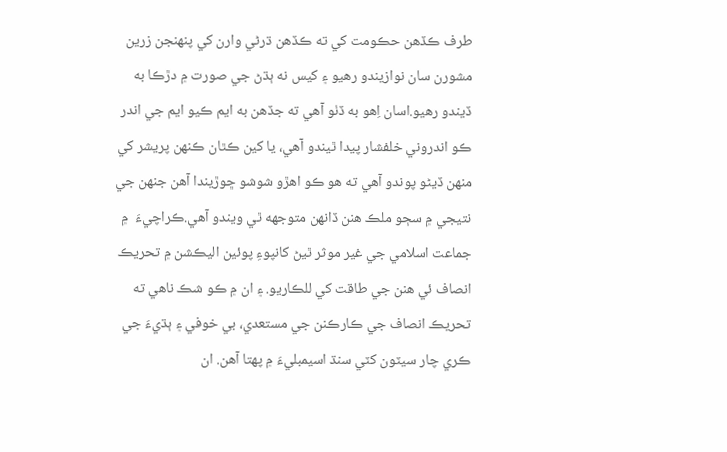طرف ڪڏهن حڪومت کي ته ڪڏهن ڌرڻي وارن کي پنهنجن زرين مشورن سان نوازيندو رهيو ۽ کيس نه ٻڌڻ جي صورت ۾ دڙڪا به ڏيندو رهيو.اسان اِهو به ڏٺو آهي ته جڏهن به ايم ڪيو ايم جي اندر ڪو اندروني خلفشار پيدا ٿيندو آهي، يا کين ڪٿان ڪنهن پريشر کي منهن ڏيڻو پوندو آهي ته هو ڪو اهڙو شوشو ڇوڙيندا آهن جنهن جي نتيجي ۾ سڄو ملڪ هنن ڏانهن متوجهه ٿي ويندو آهي.ڪراچيءَ  ۾ جماعت اسلامي جي غير موثر ٿيڻ کانپوءِ پوئين اليڪشن ۾ تحريڪ انصاف ئي هنن جي طاقت کي للڪاريو. ۽ ان ۾ ڪو شڪ ناهي ته تحريڪ انصاف جي ڪارڪنن جي مستعدي، بي خوفي ۽ ٻڌيءَ جي ڪري چار سيٽون کٽي سنڌ اسيمبليءَ ۾ پهتا آهن. ان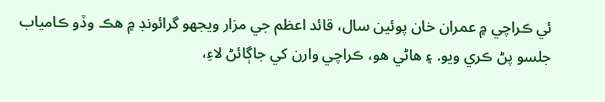ئي ڪراچي ۾ عمران خان پوئين سال، قائد اعظم جي مزار ويجھو گرائونڊ ۾ هڪ وڏو ڪامياب جلسو پڻ ڪري ويو. ۽ هاڻي هو، ڪراچي وارن کي جاڳائڻ لاءِ،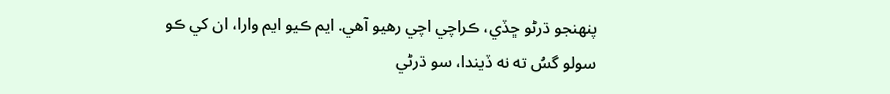پنهنجو ڌرڻو ڇڏي، ڪراچي اچي رهيو آهي. ايم ڪيو ايم وارا، ان کي ڪو سولو گسُ ته نه ڏيندا، سو ڌرڻي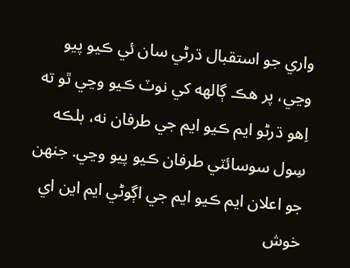واري جو استقبال ڌرڻي سان ئي ڪيو پيو وڃي، پر هڪ ڳالهه کي نوٽ ڪيو وڃي ٿو ته اِهو ڌرڻو ايم ڪيو ايم جي طرفان نه، بلڪه سِول سوسائٽي طرفان ڪيو پيو وڃي. جنهن جو اعلان ايم ڪيو ايم جي اڳوڻي ايم اين اي خوش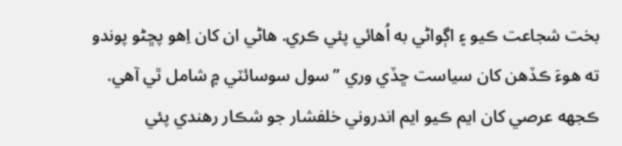بخت شجاعت ڪيو ۽ اڳواڻي به اُهائي پئي ڪري. هاڻي ان کان اِهو پڇڻو پوندو ته هوءَ ڪڏهن کان سياست ڇڏي وري ”سول سوسائٽي ۾ شامل ٿي آهي. ڪجهه عرصي کان ايم ڪيو ايم اندروني خلفشار جو شڪار رهندي پئي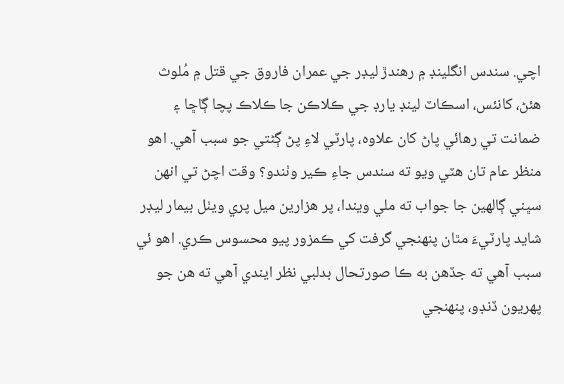اچي. سندس انگلينڊ ۾ رهندڙ ليڊر جي عمران فاروق جي قتل ۾ مُلوث هئڻ، کانئس، اسڪاٽ لينڊ يارڊ جي ڪلاڪن جا ڪلاڪ پچا ڳاڇا ۽ ضمانت تي رهائي پاڻ کان علاوه، پارٽي لاءِ پڻ ڳڻتي جو سبب آهي. اهو منظر عام تان هٽي ويو ته سندس جاءِ ڪير وٺندو؟ وقت اچڻ تي انهن سڀني ڳالهين جا جواب ته ملي ويندا، پر هزارين ميل پري ويٺل بيمار ليڊر شايد پارٽيءَ مٿان پنهنجي گرفت کي ڪمزور پيو محسوس ڪري. اهو ئي سبب آهي ته جڏهن به ڪا صورتحال بدلبي نظر ايندي آهي ته هن جو پهريون ڏنڊو، پنهنجي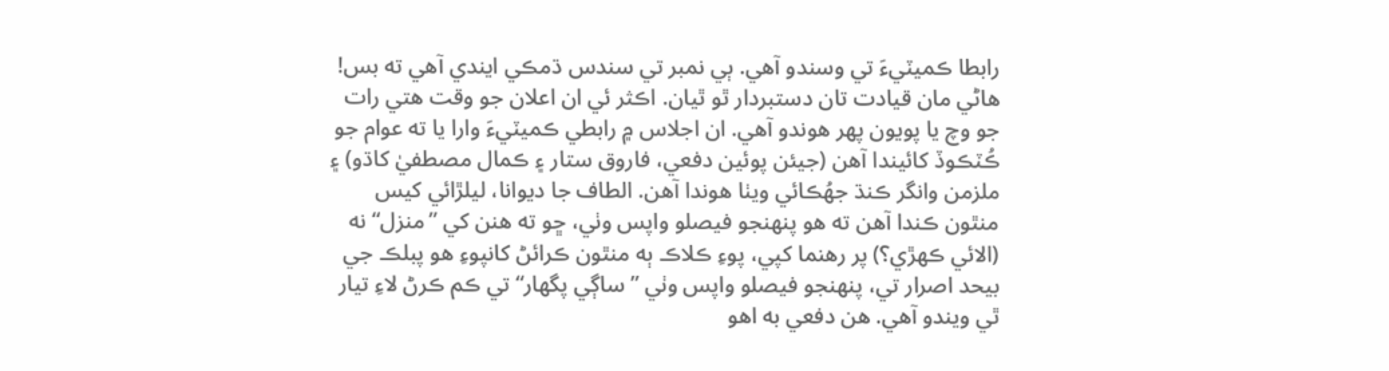رابطا ڪميٽيءَ تي وسندو آهي. ٻي نمبر تي سندس ڌمڪي ايندي آهي ته بس! هاڻي مان قيادت تان دستبردار ٿو ٿيان. اڪثر ئي ان اعلان جو وقت هتي رات جو وچ يا پويون پهر هوندو آهي. ان اجلاس ۾ رابطي ڪميٽيءَ وارا يا ته عوام جو ڪُٽڪوڏ کائيندا آهن (جيئن پوئين دفعي، فاروق ستار ۽ ڪمال مصطفيٰ کاڌو) ۽ ملزمن وانگر ڪنڌ جھُڪائي ويٺا هوندا آهن. الطاف جا ديوانا، ليلڙائي کيس منٿون ڪندا آهن ته هو پنهنجو فيصلو واپس وٺي، ڇو ته هنن کي ”منزل“ نه (الائي ڪهڙي؟) پر رهنما کپي، پوءِ ڪلاڪ ٻه منٿون ڪرائڻ کانپوءِ هو پبلڪ جي بيحد اصرار تي، پنهنجو فيصلو واپس وٺي ”ساڳي پگهار“ تي ڪم ڪرڻ لاءِ تيار ٿي ويندو آهي. هن دفعي به اهو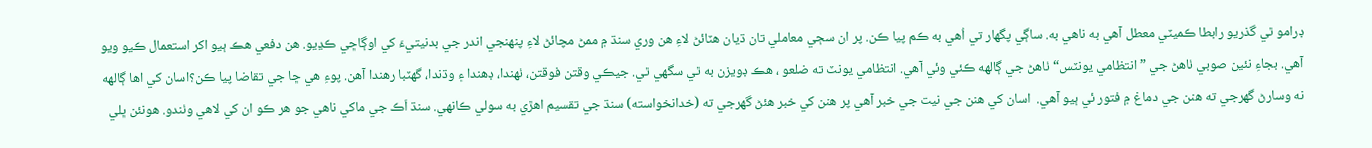ڊرامو ٿي گذريو رابطا ڪميٽي معطل آهي به ناهي به. ساڳي پگهار تي اُهي به ڪم پيا ڪن. پر ان سڄي معاملي تان ڌيان هٽائڻ لاءِ هن وري سنڌ ۾ ممڻ مچائڻ لاءِ پنهنجي اندر جي بدنيتيءَ کي اوڳاڇي ڪڍيو. هن دفعي هڪ ٻيو اکر استعمال ڪيو ويو آهي. بجاءِ نئين صوبي ٺاهڻ جي ”انتظامي يونٽس“ ٺاهڻ جي ڳالهه ڪئي وئي آهي. انتظامي يونٽ ته ضلعو ، هڪ ڊويزن به ٿي سگهي ٿي. جيڪي وقتن فوقتن، ٺهندا، ڊهندا ۽ وڌندا، گهٽبا رهندا آهن. پوءِ هي ڇا جي تقاضا پيا ڪن؟اسان کي اها ڳالهه نه وسارڻ گهرجي ته هنن جي دماغ ۾ فتور ئي ٻيو آهي.  اسان کي هنن جي نيت جي خبر آهي پر هنن کي خبر هئڻ گهرجي ته (خدانخواسته) سنڌ جي تقسيم اهڙي به سولي ڪانهي. سنڌ اَڪ جي ماکي ناهي جو هر ڪو ان کي لاهي وٺندو. هونئن ڀلي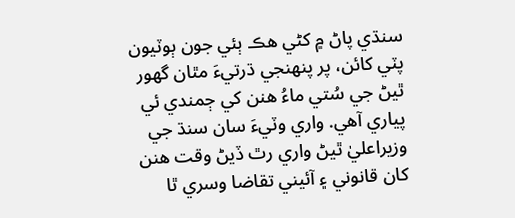سنڌي پاڻ ۾ کڻي هڪ ٻئي جون ٻوٽيون پٽي کائن، پر پنهنجي ڌرتيءَ مٿان گهور ٿيڻ جي سُتي ماءُ هنن کي ڄمندي ئي پياري آهي. واري وٽيءَ سان سنڌ جي وزيراعليٰ ٿيڻ واري رٿ ڏيڻ وقت هنن کان قانوني ۽ آئيني تقاضا وسري ٿا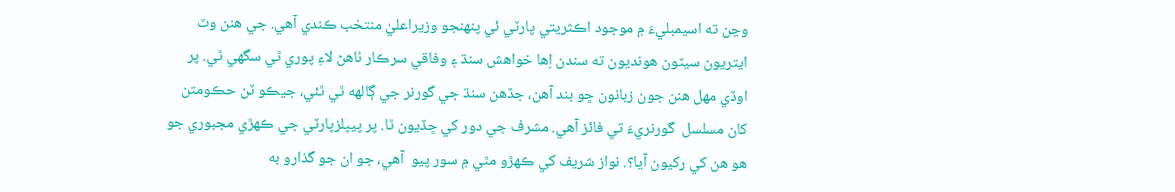وڃن ته اسيمبليءَ ۾ موجود اڪثريتي پارٽي ئي پنهنجو وزيراعليٰ منتخب ڪندي آهي. جي هنن وٽ ايتريون سيٽون هونديون ته سندن اِها خواهش سنڌ ۽ وفاقي سرڪار ٺاهڻ لاءِ پوري ٿي سگهي ٿي. پر اوڏي مهل هنن جون زبانون ڇو بند آهن، جڏهن سنڌ جي گورنر جي ڳالهه ٿي ٿئي، جيڪو ٽن حڪومتن کان مسلسل  گورنريءَ تي فائز آهي. مشرف جي دور کي ڇڏيون ٿا. پر پيپلزپارٽي جي ڪهڙي مجبوري جو هو هن کي رکيون آيا؟. نواز شريف کي ڪهڙو مٿي ۾ سور پيو  آهي، جو ان جو گذارو به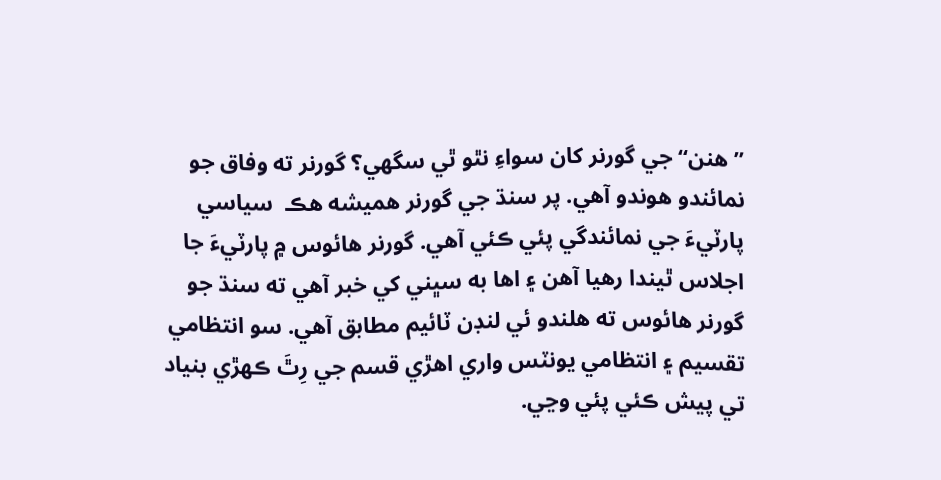”هنن“ جي گورنر کان سواءِ نٿو ٿي سگهي؟ گورنر ته وفاق جو نمائندو هوندو آهي. پر سنڌ جي گورنر هميشه هڪ  سياسي پارٽيءَ جي نمائندگي پئي ڪئي آهي. گورنر هائوس ۾ پارٽيءَ جا اجلاس ٿيندا رهيا آهن ۽ اها به سڀني کي خبر آهي ته سنڌ جو گورنر هائوس ته هلندو ئي لنڊن ٽائيم مطابق آهي. سو انتظامي تقسيم ۽ انتظامي يونٽس واري اهڙي قسم جي رِٿَ ڪهڙي بنياد تي پيش ڪئي پئي وڃي.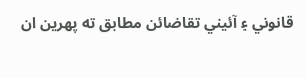قانوني ۽ آئيني تقاضائن مطابق ته پهرين ان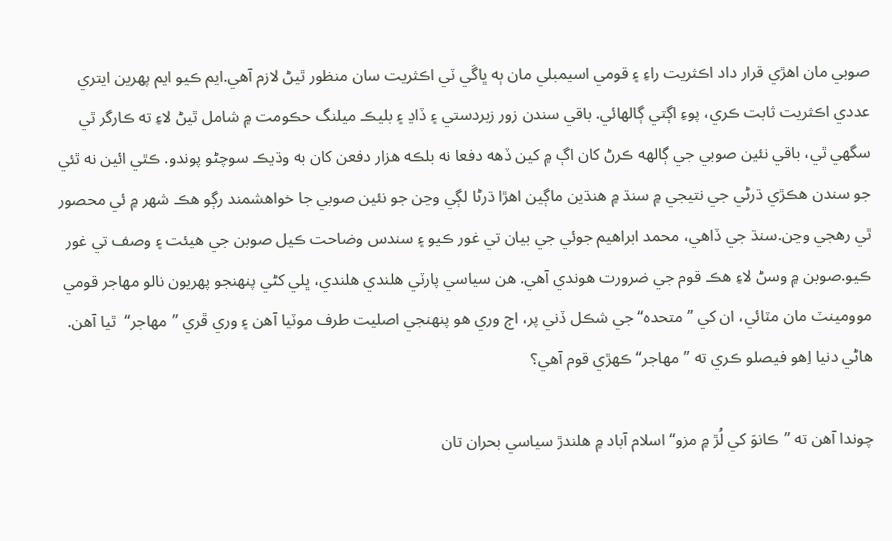صوبي مان اهڙي قرار داد اڪثريت راءِ ۽ قومي اسيمبلي مان ٻه ڀاڱي ٽي اڪثريت سان منظور ٿيڻ لازم آهي.ايم ڪيو ايم پهرين ايتري عددي اڪثريت ثابت ڪري، پوءِ اڳتي ڳالهائي. باقي سندن زور زبردستي ۽ ڏاڍ ۽ بليڪ ميلنگ حڪومت ۾ شامل ٿيڻ لاءِ ته ڪارگر ٿي سگهي ٿي، باقي نئين صوبي جي ڳالهه ڪرڻ کان اڳ ۾ کين ڏهه دفعا نه بلڪه هزار دفعن کان به وڌيڪ سوچڻو پوندو. ڪٿي ائين نه ٿئي جو سندن هڪڙي ڌرڻي جي نتيجي ۾ سنڌ ۾ هنڌين ماڳين اهڙا ڌرڻا لڳي وڃن جو نئين صوبي جا خواهشمند رڳو هڪ شهر ۾ ئي محصور ٿي رهجي وڃن.سنڌ جي ڏاهي، محمد ابراهيم جوئي جي بيان تي غور ڪيو ۽ سندس وضاحت ڪيل صوبن جي هيئت ۽ وصف تي غور ڪيو.صوبن ۾ وسڻ لاءِ هڪ قوم جي ضرورت هوندي آهي. هن سياسي پارٽي هلندي هلندي، ڀلي کڻي پنهنجو پهريون نالو مهاجر قومي موومينٽ مان مٽائي، ان کي ”متحده“جي شڪل ڏني پر، اڄ وري هو پنهنجي اصليت طرف موٽيا آهن ۽ وري ڦري ”مهاجر“  ٿيا آهن. هاڻي دنيا اِهو فيصلو ڪري ته ”مهاجر“ ڪهڙي قوم آهي؟

چوندا آهن ته ”ڪانوَ کي لُڙ ۾ مزو“ اسلام آباد ۾ هلندڙ سياسي بحران تان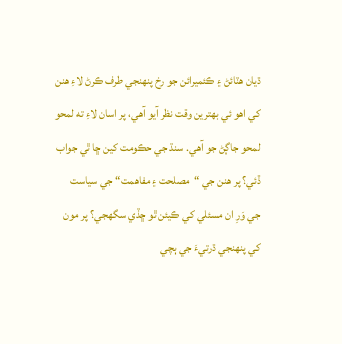ڌيان هٽائڻ ۽ ڪئميرائن جو رخ پنهنجي طرف ڪرڻ لاءِ هنن کي اهو ئي بهترين وقت نظر آيو آهي، پر اسان لاءِ ته لمحو لمحو جاڳڻ جو آهي. سنڌ جي حڪومت کين ڇا ٿي جواب ڏئي؟ پر هنن جي “مصلحت ۽ مفاهمت“ جي سياست جي وَرِ ان مسئلي کي ڪيئن ٿو ڇڏي سگهجي؟ پر مون کي پنهنجي ڌرتيءَ جي ٻچي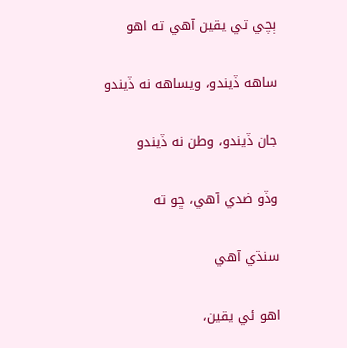ٻچي تي يقين آهي ته اهو

ساهه ڏيندو، ويساهه نه ڏيندو

جان ڏيندو، وطن نه ڏيندو

وڏو ضدي آهي، ڇو ته

سنڌي آهي

اهو ئي يقين،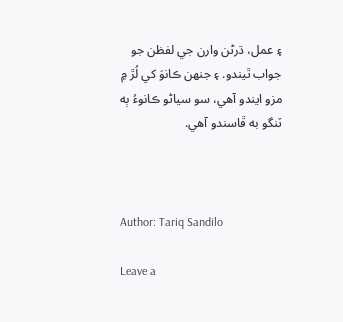۽ عمل، ڌرڻن وارن جي لفظن جو جواب ٿيندو. ۽ جنهن ڪانوَ کي لُڙ ۾ مزو ايندو آهي، سو سياڻو ڪانوءُ ٻه ٽنگو به ڦاسندو آهي.



Author: Tariq Sandilo

Leave a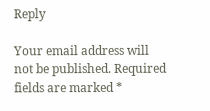Reply

Your email address will not be published. Required fields are marked *